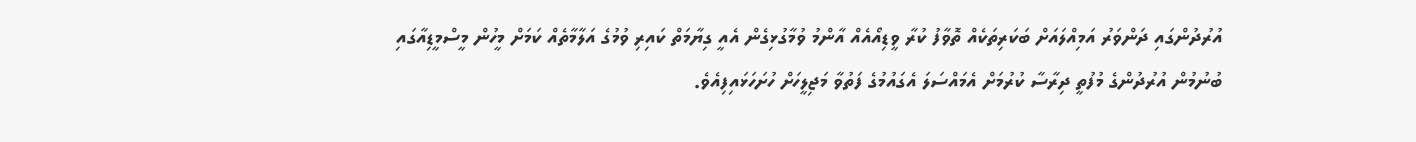އުރުދުންގައި ދަންވަރު އަމިއްލައަށް ބަކަރިތަކެއް ތޮވާފު ކުރާ ވީޑިއޯއެއް އާންމު ވުމާގުޅިގެން އެއީ ގިޔާމަތް ކައިރި ވުމުގެ އަލާމާތެއް ކަމަށް މީހުން މީސްމީޑިއާގައި ބުނުމުން އުރުދުންގެ މުފުތީ ދިރާސާ ކުރުމަށް އެމައްސަލަ އެގައުމުގެ ފަތުވާ މަޖިލީހަށް ހުށަހަޅައިފިއެވެ.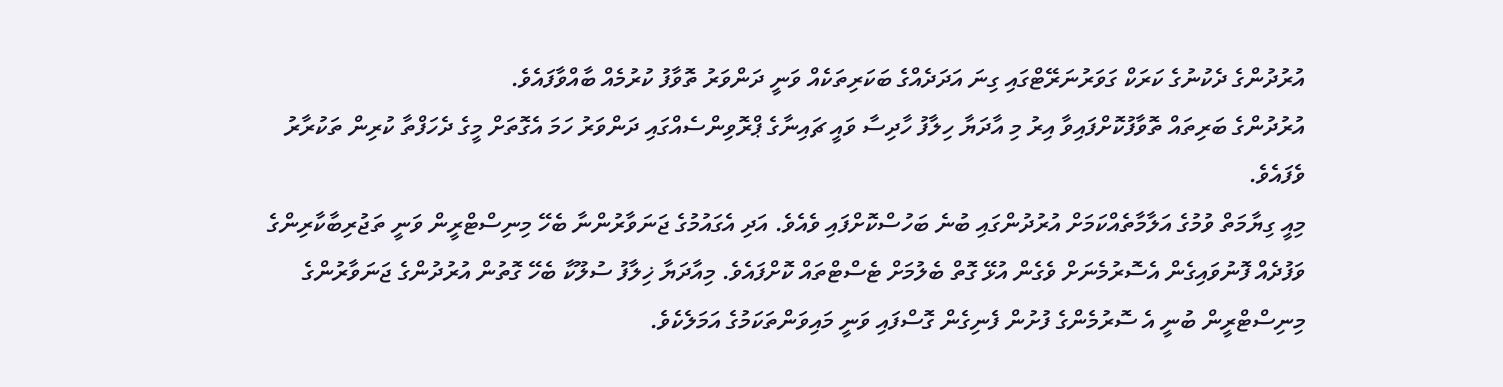އުރުދުންގެ ދެކުނުގެ ކަރަކް ގަވަރުނަރޭޓްގައި ގިނަ އަދަދެއްގެ ބަކަރިތަކެއް ވަނީ ދަންވަރު ތޮވާފު ކުރުމެއް ބާއްވާފައެވެ.
އުރުދުންގެ ބަރިތައް ތޮވާފުކޮށްފައިވާ އިރު މި އާދަޔާ ހިލާފު ހާދިސާ ވައީ ޗައިނާގެ ޕްރޮވިންސެއްގައި ދަންވަރު ހަމަ އެގޮތަށް މީގެ ދެހަފްތާ ކުރިން ތަކުރާރު ވެފައެވެ.
މިއީ ގިޔާމަތް ވުމުގެ އަލާމާތެއްކަމަށް އުރުދުންގައި ބުނެ ބަހުސްކޮށްފައި ވެއެވެ. އަދި އެގައުމުގެ ޖަނަވާރުންނާ ބެހޭ މިނިސްޓްރީން ވަނީ ތަޖުރިބާކާރިންގެ ވަފުދެއް ފޮނުވައިގެން އެސޮރުމެނަށް ވެގެން އުޅޭ ގޮތް ބެލުމަށް ޓެސްޓްތައް ކޮށްފައެވެ. މިއާދަޔާ ޚިލާފު ސުލޫކާ ބެހޭ ގޮތުން އުރުދުންގެ ޖަނަވާރުންގެ މިނިސްޓްރީން ބުނީ އެ ސޮރުމެންގެ ފުށުން ފެނިގެން ގޮސްފައި ވަނީ މައިވަންތަކަމުގެ އަމަލެކެވެ.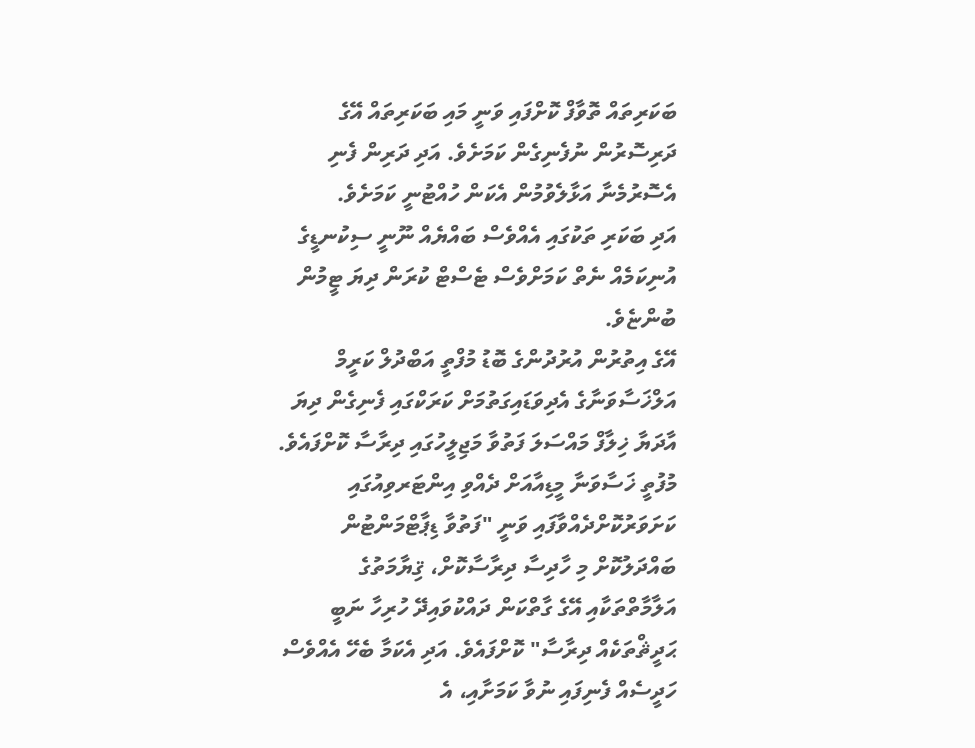ބަކަރިތައް ތޮވާފް ކޮށްފައި ވަނީ މައި ބަކަރިތައް އޭގެ ދަރިސޮރުން ނުފެނިގެން ކަމަށެވެ. އަދި ދަރިން ފެނި އެސޮރުމެނާ އަޅާލެވުމުން އެކަން ހުއްޓުނީ ކަމަށެވެ.
އަދި ބަކަރި ތަކުގައި އެއްވެސް ބައްޔެއް ނޫނީ ސިކުނޑީގެ އުނިކަމެއް ނެތް ކަމަށްވެސް ޓެސްޓް ކުރަން ދިޔަ ޓީމުން ބުންޏެވެ.
އޭގެ އިތުރުން އުރުދުންގެ ބޮޑު މުފްތީ އަބްދުލް ކަރީމް އަލްޚަސާވަނާގެ އެދިވަޑައިގަތުމަށް ކަރަކްގައި ފެނިގެން ދިޔަ އާދަޔާ ޚިލާފް މައްސަލަ ފަތުވާ މަޖިލީހުގައި ދިރާސާ ކޮށްފައެވެ. މުފުތީ ޚަސާވަނާ މީޑިއާއަށް ދެއްވި އިންޓަރވިއުގައި ކަށަވަރުކޮށްދެއްވާފައި ވަނީ "ފަތުވާ ޑިޕާޓްމަންޓުން ބައްދަލުކޮށް މި ހާދިސާ ދިރާސާކޮށް، ޤިޔާމަތުގެ އަލާމާތްތަކާއި އޭގެ ގާތްކަން ދައްކުވައިދޭ ހުރިހާ ނަބީ ޙަދީޘްތަކެއް ދިރާސާ" ކޮށްފައެވެ. އަދި އެކަމާ ބެހޭ އެއްވެސް ހަދީސެއް ފެނިފައި ނުވާ ކަމަށާއި، އެ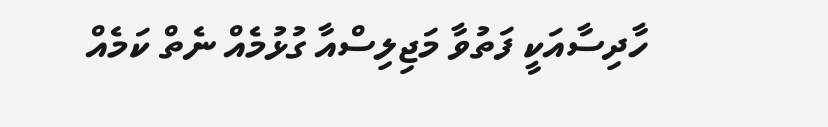ހާދިސާއަކީ ފަތުވާ މަޖިލިސްއާ ގުޅުމެއް ނެތް ކަމެއް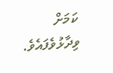ކަމަށް ވިދާޅުވެފައެވެ.